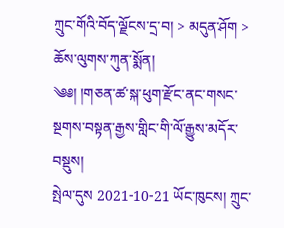ཀྲུང་གོའི་བོད་ལྗོངས་དྲ་བ། > མདུན་ཤོག > ཆོས་ལུགས་ཀུན་སྨོན།
༄༅། །གཅན་ཚ་སྐ་ཕུག་རྫོང་ནང་གསང་སྔགས་བསྟན་རྒྱས་གླིང་གི་ལོ་རྒྱུས་མདོར་བསྡུས།
སྤེལ་དུས 2021-10-21 ཡོང་ཁུངས། ཀྲུང་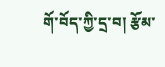གོ་བོད་ཀྱི་དྲ་བ། རྩོམ་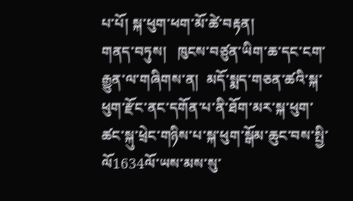པ་པོ། སྐ་ཕུག་ཕག་མོ་ཚེ་བརྟན།
གནད་བཏུས།   ཁུངས་བཙུན་ཡིག་ཆ་དང་ངག་རྒྱུན་ལ་གཞིགས་ན།  མདོ་སྨད་གཅན་ཚའི་སྐ་ཕུག་རྫོང་ནང་དགོན་པ་ནི་ཐོག་མར་སྐ་ཕུག་ཚང་སྐུ་ཕྲེང་གཉིས་པ་སྐ་ཕུག་སྒོམ་ཆུང་བས་སྤྱི་ལོ1634ལོ་ཡས་མས་སུ་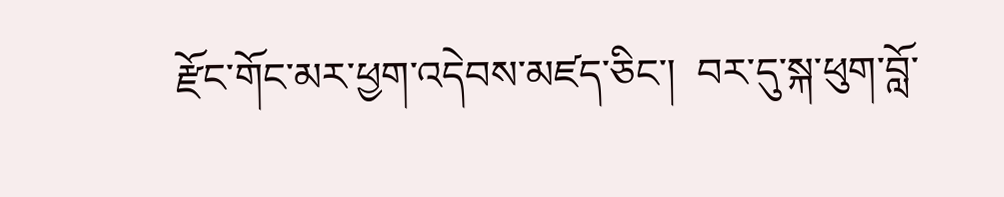རྫོང་གོང་མར་ཕྱག་འདེབས་མཛད་ཅིང་།  བར་དུ་སྐ་ཕུག་བློ་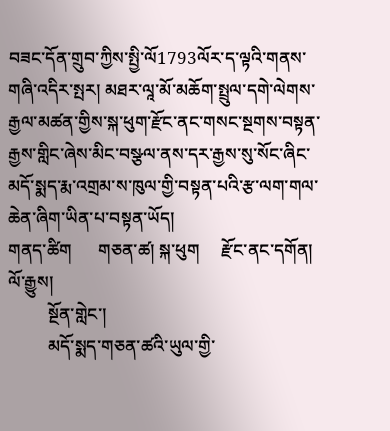བཟང་དོན་གྲུབ་ཀྱིས་སྤྱི་ལོ1793ལོར་ད་ལྟའི་གནས་གཞི་འདིར་སྤར། མཐར་ལཱ་མོ་མཆོག་སྤྲུལ་དགེ་ལེགས་རྒྱལ་མཚན་གྱིས་སྐ་ཕུག་རྫོང་ནང་གསང་སྔགས་བསྟན་རྒྱས་གླིང་ཞེས་མིང་བསྩལ་ནས་དར་རྒྱས་སུ་སོང་ཞིང་མདོ་སྨད་རྨ་འགྲམ་ས་ཁུལ་གྱི་བསྟན་པའི་རྩ་ལག་གལ་ཆེན་ཞིག་ཡིན་པ་བསྟན་ཡོད།
གནད་ཚིག      གཅན་ཚ། སྐ་ཕུག     རྫོང་ནང་དགོན།       ལོ་རྒྱུས།
         སྔོན་གླེང་།
         མདོ་སྨད་གཅན་ཚའི་ཡུལ་གྱི་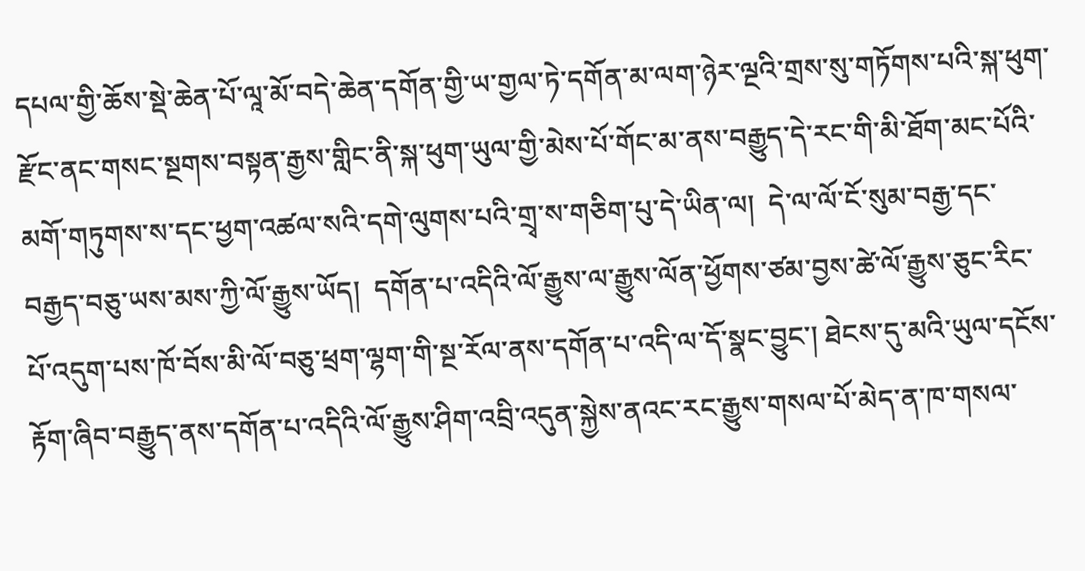དཔལ་གྱི་ཆོས་སྡེ་ཆེན་པོ་ལཱ་མོ་བདེ་ཆེན་དགོན་གྱི་ཡ་གྱལ་ཏེ་དགོན་མ་ལག་ཉེར་ལྔའི་གྲས་སུ་གཏོགས་པའི་སྐ་ཕུག་རྫོང་ནང་གསང་སྔགས་བསྟན་རྒྱས་གླིང་ནི་སྐ་ཕུག་ཡུལ་གྱི་མེས་པོ་གོང་མ་ནས་བརྒྱུད་དེ་རང་གི་མི་ཐོག་མང་པོའི་མགོ་གཏུགས་ས་དང་ཕྱག་འཚལ་སའི་དགེ་ལུགས་པའི་གྲྭ་ས་གཅིག་པུ་དེ་ཡིན་ལ།  དེ་ལ་ལོ་ངོ་སུམ་བརྒྱ་དང་བརྒྱད་བཅུ་ཡས་མས་ཀྱི་ལོ་རྒྱུས་ཡོད།  དགོན་པ་འདིའི་ལོ་རྒྱུས་ལ་རྒྱུས་ལོན་ཕྱོགས་ཙམ་བྱས་ཚེ་ལོ་རྒྱུས་ཅུང་རིང་པོ་འདུག་པས་ཁོ་བོས་མི་ལོ་བཅུ་ཕྲག་ལྷག་གི་སྔ་རོལ་ནས་དགོན་པ་འདི་ལ་དོ་སྣང་བྱུང་། ཐེངས་དུ་མའི་ཡུལ་དངོས་རྟོག་ཞིབ་བརྒྱུད་ནས་དགོན་པ་འདིའི་ལོ་རྒྱུས་ཤིག་འབྲི་འདུན་སྐྱེས་ནའང་རང་རྒྱུས་གསལ་པོ་མེད་ན་ཁ་གསལ་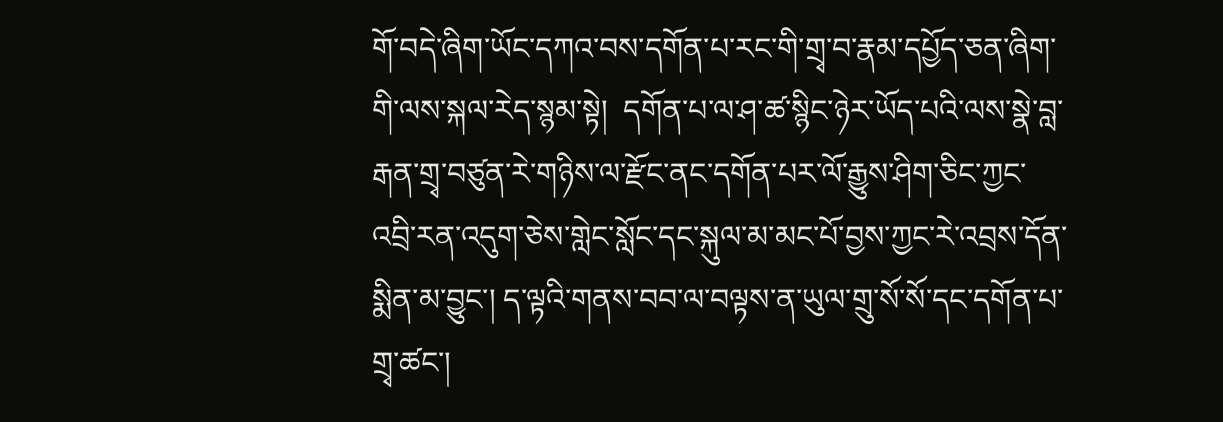གོ་བདེ་ཞིག་ཡོང་དཀའ་བས་དགོན་པ་རང་གི་གྲྭ་བ་རྣམ་དཔྱོད་ཅན་ཞིག་གི་ལས་སྐལ་རེད་སྙམ་སྟེ།  དགོན་པ་ལ་ཤ་ཚ་སྙིང་ཉེར་ཡོད་པའི་ལས་སྣེ་བླ་རྒན་གྲྭ་བཙུན་རེ་གཉིས་ལ་རྫོང་ནང་དགོན་པར་ལོ་རྒྱུས་ཤིག་ཅིང་ཀྱང་འབྲི་རན་འདུག་ཅེས་གླེང་སློང་དང་སྐུལ་མ་མང་པོ་བྱས་ཀྱང་རེ་འབྲས་དོན་སྨིན་མ་བྱུང་། ད་ལྟའི་གནས་བབ་ལ་བལྟས་ན་ཡུལ་གྲུ་སོ་སོ་དང་དགོན་པ་གྲྭ་ཚང་།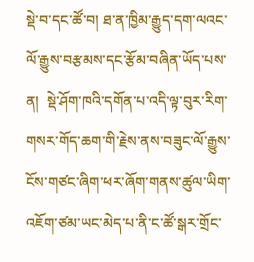སྡེ་བ་དང་ཚོ་བ། ཐ་ན་ཁྱིམ་རྒྱུད་དག་ལའང་ལོ་རྒྱུས་བརྩམས་དང་རྩོམ་བཞིན་ཡོད་པས་ན།  སྡེ་ཤོག་ཁའི་དགོན་པ་འདི་ལྟ་བུར་རིག་གསར་གོད་ཆག་གི་རྗེས་ནས་བཟུང་ལོ་རྒྱུས་ངོས་གཙང་ཞིག་ཕར་ཞོག་གནས་ཚུལ་ཡིག་འཇོག་ཙམ་ཡང་མེད་པ་ནི་ང་ཚོ་སྒར་གྲོང་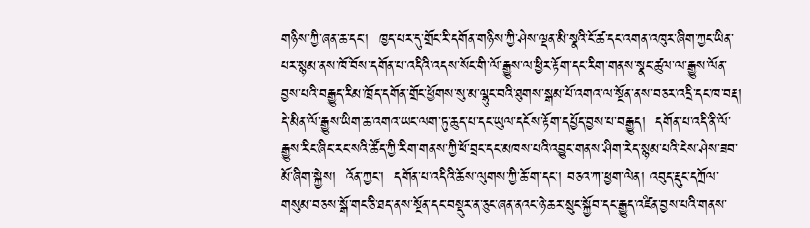གཉིས་ཀྱི་ཞན་ཆ་དང་།  ཁྱད་པར་དུ་གྲོང་རི་དགོན་གཉིས་ཀྱི་ཤེས་ལྡན་མི་སྣའི་ངོ་ཚ་དང་འགན་འཁུར་ཞིག་ཀྱང་ཡིན་པར་སྙམ་ནས་ཁོ་བོས་དགོན་པ་འདིའི་འདས་སོང་གི་ལོ་རྒྱུས་ལ་ཕྱིར་རྟོག་དང་རིག་གནས་སྣང་ཚུལ་ལ་རྒྱུས་ལོན་བྱས་པའི་བརྒྱུད་རིམ་ཁྲོད་དགོན་གྲོང་ཕྱོགས་སུ་མ་ལྷུང་བའི་ཐུགས་སྒམ་པོ་འགའ་ལ་སྔོན་ནས་བཅར་འདྲི་དང་ཁ་བརྡ།  དེ་མིན་ལོ་རྒྱུས་ཡིག་ཆ་འགའ་ཡང་ལག་ཏུ་ཆུད་པ་དང་ཡུལ་དངོས་རྟོག་དཔྱོད་བྱས་པ་བརྒྱུད།  དགོན་པ་འདི་ནི་ལོ་རྒྱུས་རིང་ཞིང་རང་སའི་ཚོད་ཀྱི་རིག་གནས་ཀྱི་ཕོ་བྲང་དང་མཁས་པའི་འབྱུང་གནས་ཤིག་རེད་སྙམ་པའི་ངེས་ཤེས་ཟབ་མོ་ཞིག་སྐྱེས།  འོན་ཀྱང་།  དགོན་པ་འདིའི་ཆོས་ལུགས་ཀྱི་ཆོ་ག་དང་། བཅའ་ཀ་ཕྱག་ལེན། འབུད་རྡུང་དཀྲོལ་གསུམ་བཅས་སྒོ་གང་ཅི་ཐད་ནས་སྔོན་དང་བསྡུར་ན་ཅུང་ཞན་ནའང་ཉེ་ཆར་སྲུང་སྐྱོབ་དང་རྒྱུད་འཛིན་བྱས་པའི་གནས་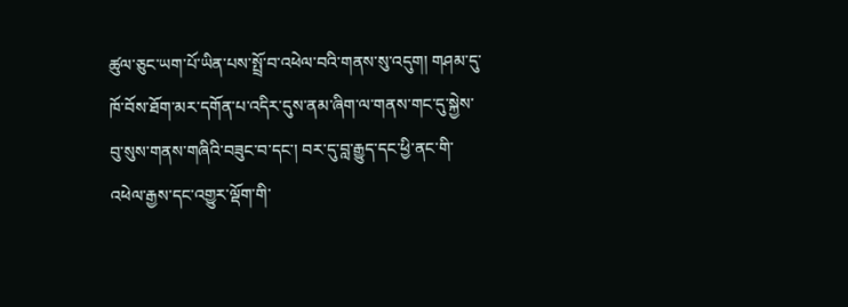ཚུལ་ཅུང་ཡག་པོ་ཡིན་པས་སྤྲོ་བ་འཕེལ་བའི་གནས་སུ་འདུག། གཤམ་དུ་ཁོ་བོས་ཐོག་མར་དགོན་པ་འདིར་དུས་ནམ་ཞིག་ལ་གནས་གང་དུ་སྐྱེས་བུ་སུས་གནས་གཞིའི་བཟུང་བ་དང་། བར་དུ་བླ་རྒྱུད་དང་ཕྱི་ནང་གི་འཕེལ་རྒྱས་དང་འགྱུར་ལྡོག་གི་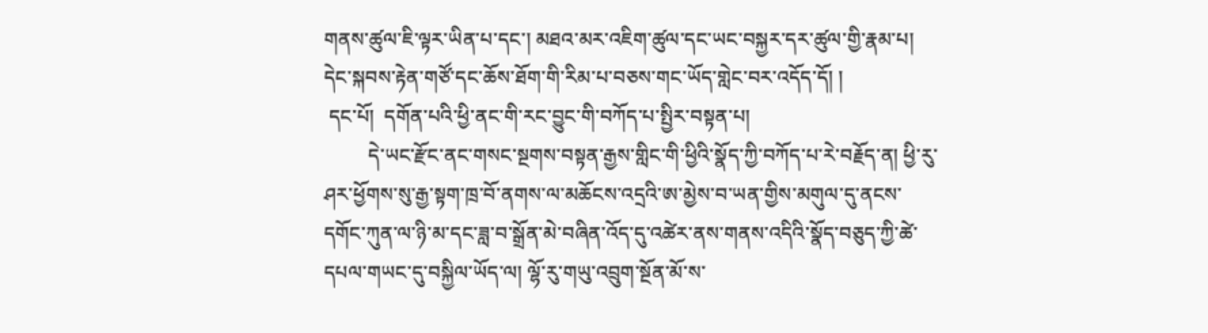གནས་ཚུལ་ཇི་ལྟར་ཡིན་པ་དང་། མཐའ་མར་འཇིག་ཚུལ་དང་ཡང་བསྐྱར་དར་ཚུལ་གྱི་རྣམ་པ།  དེང་སྐབས་རྟེན་གཙོ་དང་ཆོས་ཐོག་གི་རིམ་པ་བཅས་གང་ཡོད་གླེང་བར་འདོད་དོ། །
 དང་པོ།  དགོན་པའི་ཕྱི་ནང་གི་རང་བྱུང་གི་བཀོད་པ་སྤྱིར་བསྟན་པ།
         དེ་ཡང་རྫོང་ནང་གསང་སྔགས་བསྟན་རྒྱས་གླིང་གི་ཕྱིའི་སྣོད་ཀྱི་བཀོད་པ་རེ་བརྗོད་ན། ཕྱི་རུ་ཤར་ཕྱོགས་སུ་རྒྱ་སྟག་ཁྲ་བོ་ནགས་ལ་མཆོངས་འདྲའི་ཨ་མྱེས་བ་ཡན་གྱིས་མགུལ་དུ་ནངས་དགོང་ཀུན་ལ་ཉི་མ་དང་ཟླ་བ་སྒྲོན་མེ་བཞིན་འོད་དུ་འཚེར་ནས་གནས་འདིའི་སྣོད་བཅུད་ཀྱི་ཚེ་དཔལ་གཡང་དུ་བསྐྱིལ་ཡོད་ལ། ལྷོ་རུ་གཡུ་འབྲུག་སྔོན་མོ་ས་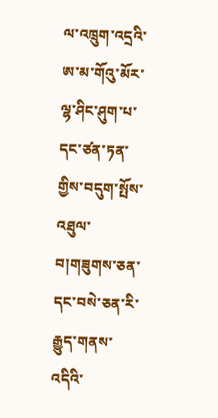ལ་འཁྲུག་འདྲའི་ཨ་མ་གོའུ་མོར་ལྷ་ཤིང་ཤུག་པ་དང་ཙན་ཏན་གྱིས་བདུག་སྤོས་འཐུལ་བ།གཟུགས་ཅན་དང་བསེ་ཅན་རི་རྒྱུད་གནས་འདིའི་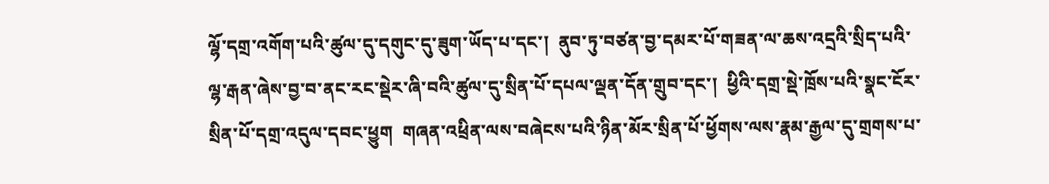ལྷོ་དགྲ་འགོག་པའི་ཚུལ་དུ་དགུང་དུ་ཟུག་ཡོད་པ་དང་།  ནུབ་ཏུ་བཙན་བྱ་དམར་པོ་གཟན་ལ་ཆས་འདྲའི་སྲིད་པའི་ལྷ་རྒན་ཞེས་བྱ་བ་ནང་རང་སྡེར་ཞི་བའི་ཚུལ་དུ་སྲིན་པོ་དཔལ་ལྡན་དོན་གྲུབ་དང་།  ཕྱིའི་དགྲ་སྡེ་ཁྲོས་པའི་སྣང་ངོར་སྲིན་པོ་དགྲ་འདུལ་དབང་ཕྱུག  གཞན་འཕྲིན་ལས་བཞེངས་པའི་ཉིན་མོར་སྲིན་པོ་ཕྱོགས་ལས་རྣམ་རྒྱལ་དུ་གྲགས་པ་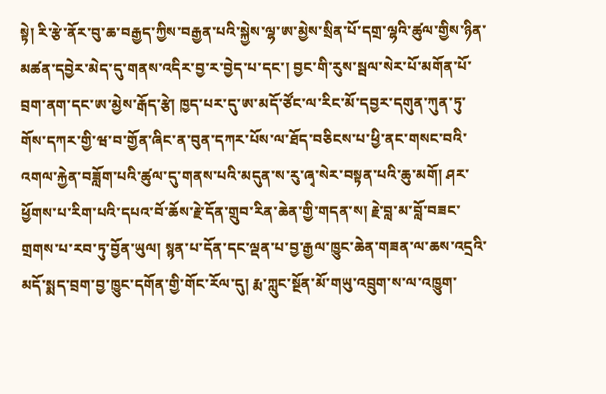སྟེ། རི་རྩེ་ནོར་བུ་ཆ་བརྒྱད་ཀྱིས་བརྒྱན་པའི་སྐྱེས་ལྷ་ཨ་མྱེས་སྲིན་པོ་དགྲ་ལྷའི་ཚུལ་གྱིས་ཉིན་མཚན་དབྱེར་མེད་དུ་གནས་འདིར་བྱ་ར་བྱེད་པ་དང་། བྱང་གི་རུས་སྦལ་སེར་པོ་མགོན་པོ་བྲག་ནག་དང་ཨ་མྱེས་རྒོད་རྩེ། ཁྱད་པར་དུ་ཨ་མདོ་ཙོང་ལ་རིང་མོ་དབྱར་དགུན་ཀུན་ཏུ་གོས་དཀར་གྱི་ཝ་བ་གྱོན་ཞིང་ན་བུན་དཀར་པོས་ལ་ཐོད་བཅིངས་པ་ཕྱི་ནང་གསང་བའི་འགལ་རྐྱེན་བཟློག་པའི་ཚུལ་དུ་གནས་པའི་མདུན་ས་རུ་ཞྭ་སེར་བསྟན་པའི་ཆུ་མགོ། ཤར་ཕྱོགས་པ་རིག་པའི་དཔའ་བོ་ཆོས་རྗེ་དོན་གྲུབ་རིན་ཆེན་གྱི་གདན་ས། རྗེ་བླ་མ་བློ་བཟང་གྲགས་པ་རབ་ཏུ་བྱོན་ཡུལ། སྙན་པ་དོན་དང་ལྡན་པ་བྱ་རྒྱལ་ཁྱུང་ཆེན་གཟན་ལ་ཆས་འདྲའི་མདོ་སྨད་བྲག་བྱ་ཁྱུང་དགོན་གྱི་གོང་རོལ་དུ། རྨ་ཀླུང་སྔོན་མོ་གཡུ་འབྲུག་ས་ལ་འཁྱུག་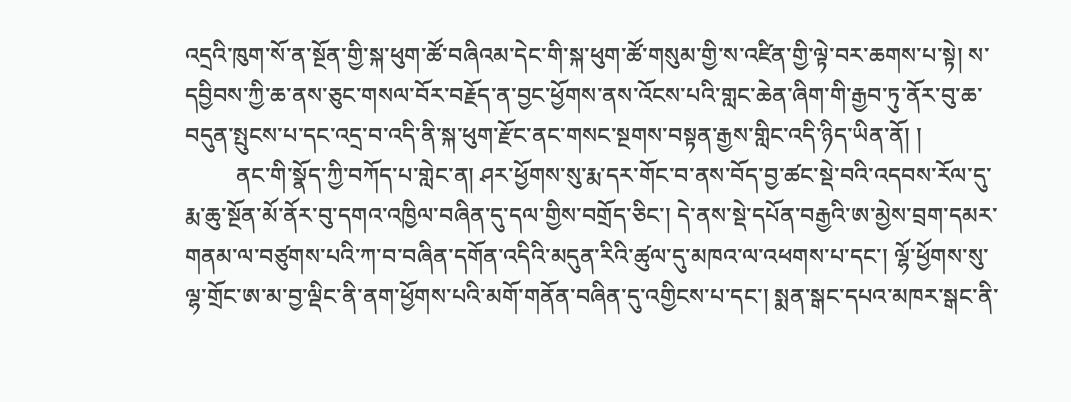འདྲའི་ཁུག་སོ་ན་སྔོན་གྱི་སྐ་ཕུག་ཚོ་བཞིའམ་དེང་གི་སྐ་ཕུག་ཚོ་གསུམ་གྱི་ས་འཛིན་གྱི་ལྟེ་བར་ཆགས་པ་སྟེ། ས་དབྱིབས་ཀྱི་ཆ་ནས་ཅུང་གསལ་བོར་བརྗོད་ན་བྱང་ཕྱོགས་ནས་འོངས་པའི་གླང་ཆེན་ཞིག་གི་རྒྱབ་ཏུ་ནོར་བུ་ཆ་བདུན་སྤུངས་པ་དང་འདྲ་བ་འདི་ནི་སྐ་ཕུག་རྫོང་ནང་གསང་སྔགས་བསྟན་རྒྱས་གླིང་འདི་ཉིད་ཡིན་ནོ། །
         ནང་གི་སྣོད་ཀྱི་བཀོད་པ་གླེང་ན། ཤར་ཕྱོགས་སུ་རྨ་དར་གོང་བ་ནས་བོད་བྱ་ཚང་སྡེ་བའི་འདབས་རོལ་དུ་རྨ་ཆུ་སྔོན་མོ་ནོར་བུ་དགའ་འཁྱིལ་བཞིན་དུ་དལ་གྱིས་བགྲོད་ཅིང་། དེ་ནས་སྡེ་དཔོན་བརྒྱའི་ཨ་མྱེས་བྲག་དམར་གནམ་ལ་བཙུགས་པའི་ཀ་བ་བཞིན་དགོན་འདིའི་མདུན་རིའི་ཚུལ་དུ་མཁའ་ལ་འཕགས་པ་དང་། ལྷོ་ཕྱོགས་སུ་ལྷ་གྲོང་ཨ་མ་བྱ་ལྡིང་ནི་ནག་ཕྱོགས་པའི་མགོ་གནོན་བཞིན་དུ་འགྱིངས་པ་དང་། སྨན་སྒང་དཔའ་མཁར་སྒང་ནི་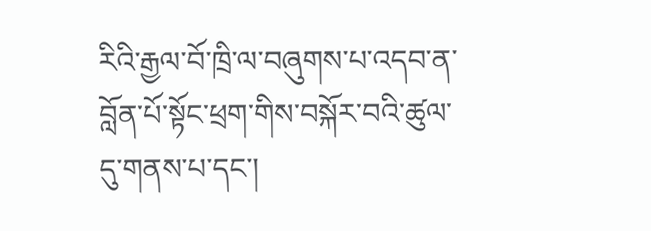རིའི་རྒྱལ་བོ་ཁྲི་ལ་བཞུགས་པ་འདབ་ན་བློན་པོ་སྟོང་ཕྲག་གིས་བསྐོར་བའི་ཚུལ་དུ་གནས་པ་དང་།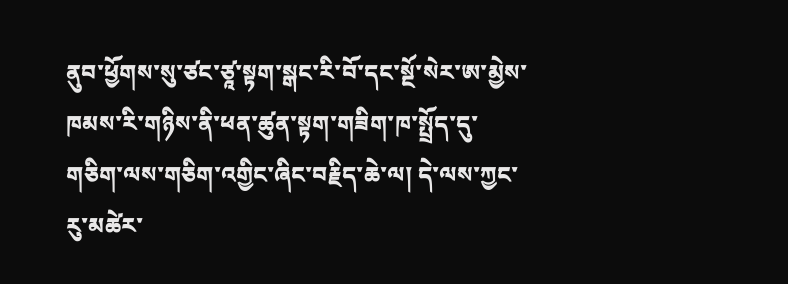ནུབ་ཕྱོགས་སུ་ཙང་ཙཱ་སྟག་སྒང་རི་བོ་དང་སྔོ་སེར་ཨ་མྱེས་ཁམས་རི་གཉིས་ནི་ཕན་ཚུན་སྟག་གཟིག་ཁ་སྤྲོད་དུ་གཅིག་ལས་གཅིག་འགྱིང་ཞིང་བརྗིད་ཆེ་ལ། དེ་ལས་ཀྱང་རུ་མཚེར་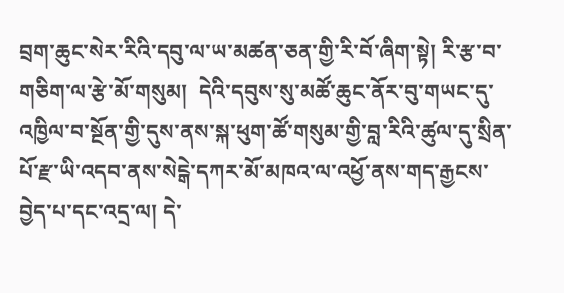བྲག་ཆུང་སེར་རིའི་དབུ་ལ་ཡ་མཚན་ཅན་གྱི་རི་བོ་ཞིག་སྟེ། རི་རྩ་བ་གཅིག་ལ་རྩེ་མོ་གསུམ།  དེའི་དབུས་སུ་མཚོ་ཆུང་ནོར་བུ་གཡང་དུ་འཁྱིལ་བ་སྔོན་གྱི་དུས་ནས་སྐ་ཕུག་ཚོ་གསུམ་གྱི་བླ་རིའི་ཚུལ་དུ་སྲིན་པོ་རྫ་ཡི་འདབ་ནས་སེངྒེ་དཀར་མོ་མཁའ་ལ་འཕྱོ་ནས་གད་རྒྱངས་བྱེད་པ་དང་འདྲ་ལ། དེ་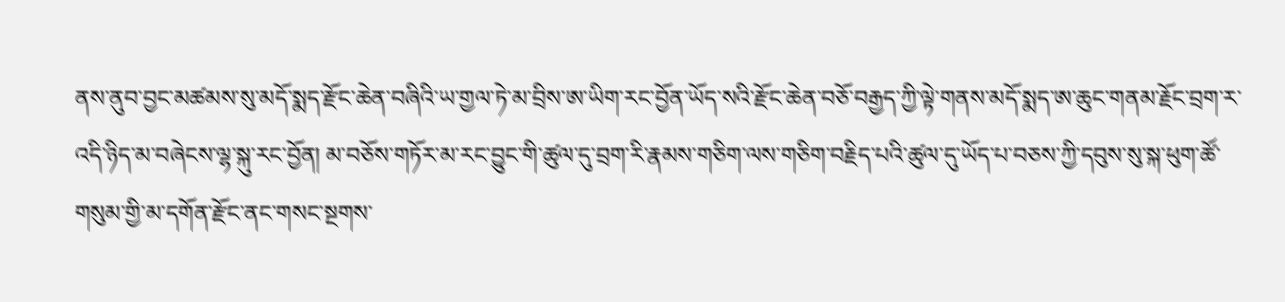ནས་ནུབ་བྱང་མཚམས་སུ་མདོ་སྨད་རྫོང་ཆེན་བཞིའི་ཡ་གྱལ་ཏེ་མ་བྲིས་ཨ་ཡིག་རང་བྱོན་ཡོད་སའི་རྫོང་ཆེན་བཅོ་བརྒྱད་ཀྱི་ལྟེ་གནས་མདོ་སྨད་ཨ་ཆུང་གནམ་རྗོང་བྲག་ར་འདི་ཉིད་མ་བཞེངས་ལྷ་སྐུ་རང་བྱོན། མ་བཅོས་གཏོར་མ་རང་བྱུང་གི་ཚུལ་དུ་བྲག་རི་རྣམས་གཅིག་ལས་གཅིག་བརྗིད་པའི་ཚུལ་དུ་ཡོད་པ་བཅས་ཀྱི་དབུས་སུ་སྐ་ཕུག་ཚོ་གསུམ་གྱི་མ་དགོན་རྫོང་ནང་གསང་སྔགས་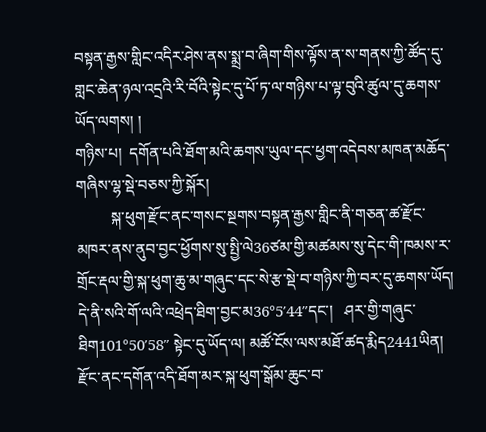བསྟན་རྒྱས་གླིང་འདིར་ཤེས་ནས་སྨྲ་བ་ཞིག་གིས་ལྟོས་ན་ས་གནས་ཀྱི་ཚོད་དུ་གླང་ཆེན་ཉལ་འདྲའི་རི་བོའི་སྟེང་དུ་པོ་ཏ་ལ་གཉིས་པ་ལྟ་བུའི་ཚུལ་དུ་ཆགས་ཡོད་ལགས། །
གཉིས་པ།  དགོན་པའི་ཐོག་མའི་ཆགས་ཡུལ་དང་ཕྱག་འདེབས་མཁན་མཆོད་གཞིས་ལྷ་སྡེ་བཅས་ཀྱི་སྐོར།
         སྐ་ཕུག་རྫོང་ནང་གསང་སྔགས་བསྟན་རྒྱས་གླིང་ནི་གཅན་ཚ་རྫོང་མཁར་ནས་ནུབ་བྱང་ཕྱོགས་སུ་སྤྱི་ལེ36ཙམ་གྱི་མཚམས་སུ་དེང་གི་ཁམས་ར་གྲོང་རྡལ་གྱི་སྐ་ཕུག་ཆུ་མ་གཞུང་དང་སེ་རྩ་སྡེ་བ་གཉིས་ཀྱི་བར་དུ་ཆགས་ཡོད། དེ་ནི་སའི་གོ་ལའི་འཕྲེད་ཐིག་བྱང་མ36°5′44″དང་།   ཤར་གྱི་གཞུང་ཐིག101°50′58″ སྟེང་དུ་ཡོད་ལ། མཚོ་ངོས་ལས་མཐོ་ཚད་རྨིད2441ཡིན།   རྫོང་ནང་དགོན་འདི་ཐོག་མར་སྐ་ཕུག་སྒོམ་ཆུང་བ་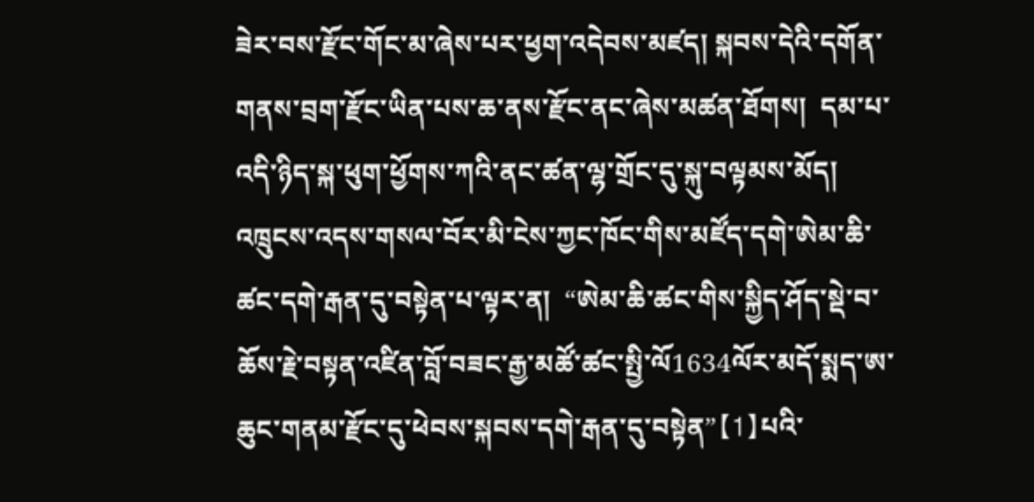ཟེར་བས་རྫོང་གོང་མ་ཞེས་པར་ཕྱག་འདེབས་མཛད། སྐབས་དེའི་དགོན་གནས་བྲག་རྫོང་ཡིན་པས་ཆ་ནས་རྫོང་ནང་ཞེས་མཚན་ཐོགས།  དམ་པ་འདི་ཉིད་སྐ་ཕུག་ཕྱོགས་ཀའི་ནང་ཚན་ལྷ་གྲོང་དུ་སྐུ་བལྟམས་མོད།   འཁྲུངས་འདས་གསལ་བོར་མི་ངེས་ཀྱང་ཁོང་གིས་མཛོད་དགེ་ཨེམ་ཆི་ཚང་དགེ་རྒན་དུ་བསྟེན་པ་ལྟར་ན།  “ཨེམ་ཆི་ཚང་གིས་སྐྱིད་ཤོད་སྡེ་བ་ཆོས་རྗེ་བསྟན་འཛིན་བློ་བཟང་རྒྱ་མཚོ་ཚང་སྤྱི་ལོ1634ལོར་མདོ་སྨད་ཨ་ཆུང་གནམ་རྫོང་དུ་ཕེབས་སྐབས་དགེ་རྒན་དུ་བསྟེན”【1】པའི་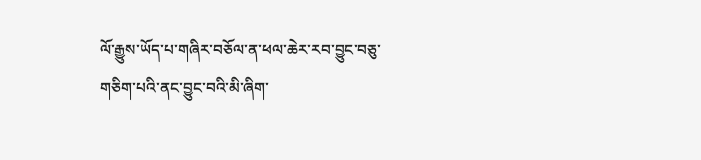ལོ་རྒྱུས་ཡོད་པ་གཞིར་བཅོལ་ན་ཕལ་ཆེར་རབ་བྱུང་བཅུ་གཅིག་པའི་ནང་བྱུང་བའི་མི་ཞིག་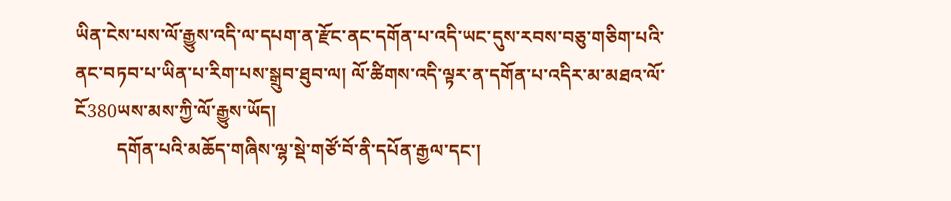ཡིན་ངེས་པས་ལོ་རྒྱུས་འདི་ལ་དཔག་ན་རྫོང་ནང་དགོན་པ་འདི་ཡང་དུས་རབས་བཅུ་གཅིག་པའི་ནང་བཏབ་པ་ཡིན་པ་རིག་པས་སྒྲུབ་ཐུབ་ལ། ལོ་ཚིགས་འདི་ལྟར་ན་དགོན་པ་འདིར་མ་མཐའ་ལོ་ངོ380ཡས་མས་ཀྱི་ལོ་རྒྱུས་ཡོད།
         དགོན་པའི་མཆོད་གཞིས་ལྷ་སྡེ་གཙོ་བོ་ནི་དཔོན་རྒྱལ་དང་།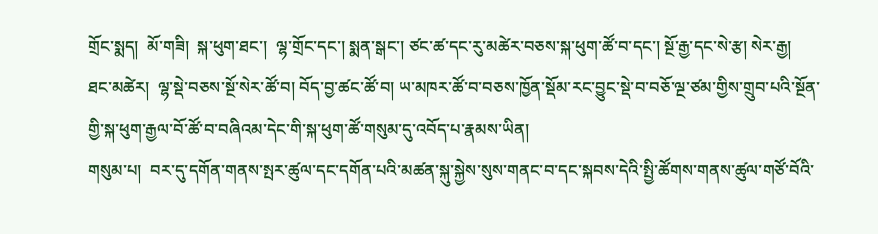གྲོང་སྨད།  མོ་གཟི།  སྐ་ཕུག་ཐང་།  ལྷ་གྲོང་དང་། སྨན་སྒང་། ཙང་ཚ་དང་རུ་མཚེར་བཅས་སྐ་ཕུག་ཚོ་བ་དང་། སྔོ་རྒྱ་དང་སེ་རྩ། སེར་རྒྱ།  ཐང་མཚེར།  ལྷ་སྡེ་བཅས་སྔོ་སེར་ཚོ་བ། བོད་བྱ་ཚང་ཚོ་བ། ཡ་མཁར་ཚོ་བ་བཅས་ཁྱོན་སྡོམ་རང་བྱུང་སྡེ་བ་བཅོ་ལྔ་ཙམ་གྱིས་གྲུབ་པའི་སྔོན་གྱི་སྐ་ཕུག་རྒྱལ་བོ་ཚོ་བ་བཞིའམ་དེང་གི་སྐ་ཕུག་ཚོ་གསུམ་དུ་འབོད་པ་རྣམས་ཡིན།
གསུམ་པ།  བར་དུ་དགོན་གནས་སྤར་ཚུལ་དང་དགོན་པའི་མཚན་སྐུ་སྐྱེས་སུས་གནང་བ་དང་སྐབས་དེའི་སྤྱི་ཚོགས་གནས་ཚུལ་གཙོ་བོའི་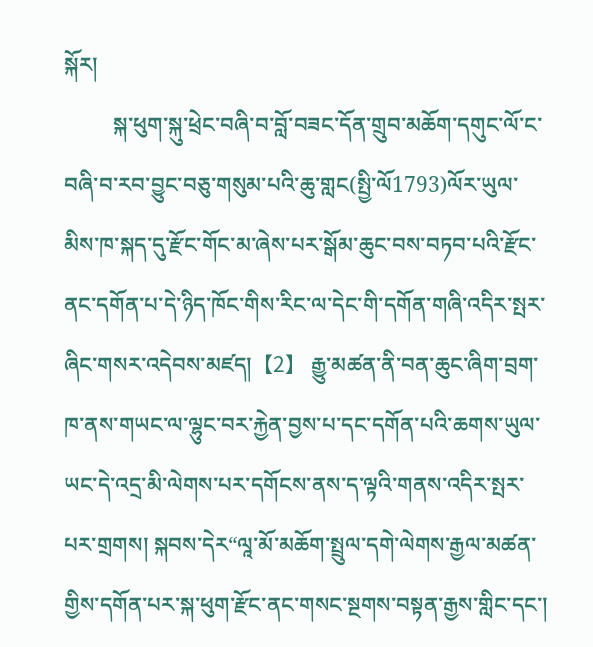སྐོར།
         སྐ་ཕུག་སྐུ་ཕྲེང་བཞི་བ་བློ་བཟང་དོན་གྲུབ་མཆོག་དགུང་ལོ་ང་བཞི་བ་རབ་བྱུང་བཅུ་གསུམ་པའི་ཆུ་གླང(སྤྱི་ལོ1793)ལོར་ཡུལ་མིས་ཁ་སྐད་དུ་རྫོང་གོང་མ་ཞེས་པར་སྒོམ་ཆུང་བས་བཏབ་པའི་རྫོང་ནང་དགོན་པ་དེ་ཉིད་ཁོང་གིས་རིང་ལ་དེང་གི་དགོན་གཞི་འདིར་སྤར་ཞིང་གསར་འདེབས་མཛད།【2】 རྒྱུ་མཚན་ནི་བན་ཆུང་ཞིག་བྲག་ཁ་ནས་གཡང་ལ་ལྷུང་བར་རྐྱེན་བྱས་པ་དང་དགོན་པའི་ཆགས་ཡུལ་ཡང་དེ་འདྲ་མི་ལེགས་པར་དགོངས་ནས་ད་ལྟའི་གནས་འདིར་སྤར་པར་གྲགས། སྐབས་དེར“ལཱ་མོ་མཆོག་སྤྲུལ་དགེ་ལེགས་རྒྱལ་མཚན་གྱིས་དགོན་པར་སྐ་ཕུག་རྫོང་ནང་གསང་སྔགས་བསྟན་རྒྱས་གླིང་དང་།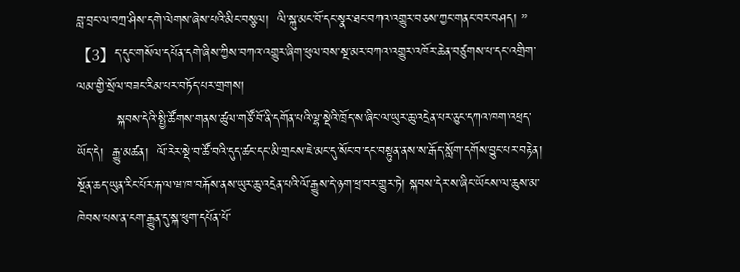བླ་བྲང་ལ་བཀྲ་ཤིས་དགེ་ལེགས་ཞེས་པའི་མིང་བསྩལ།  ལི་སྐུ་མང་བོ་དང་སྣར་ཐང་བཀའ་འགྱུར་བཅས་ཀྱང་གནང་བར་བཤད། ”【3】ད་དུང་གསོལ་དཔོན་དགེ་ཞིས་ཀྱིས་བཀའ་འགྱུར་ཞིག་ཕུལ་བས་སྔ་མར་བཀའ་འགྱུར་འཁོར་ཆེན་བཙུགས་པ་དང་འགྲིག་ལམ་གྱི་སྲོལ་བཟང་རིམ་པར་བཏོད་པར་གྲགས།
         སྐབས་དེའི་སྤྱི་ཚོགས་གནས་ཚུལ་གཙོ་བོ་ནི་དགོན་པའི་ལྷ་སྡེའི་ཁྲོད་ས་ཞིང་ལ་ཡུར་ཆུ་འདྲེན་པར་ཅུང་དཀའ་ཁག་འཕྲད་ཡོད་དེ།  རྒྱུ་མཚན།  ལོ་རེར་སྡེ་བ་ཚོ་བའི་དུད་ཚང་དང་མི་གྲངས་ཇེ་མང་དུ་སོང་བ་དང་བསྟུན་ནས་ས་རྒོད་སློག་དགོས་བྱུང་པར་བརྟེན། སྔོན་ཆད་ཡུན་རིང་པོར་རྐ་ལ་ཝ་ཁ་བརྐོས་ནས་ཡུར་ཆུ་འདྲེན་པའི་ལོ་རྒྱུས་དེ་ཉག་ཕྲ་བར་གྱུར་ཏེ། སྐབས་དེར་ས་ཞིང་ཡོངས་ལ་ཆུས་མ་ཁེབས་པས་ན་ངག་རྒྱུན་དུ་སྐ་ཕུག་དཔོན་པོ་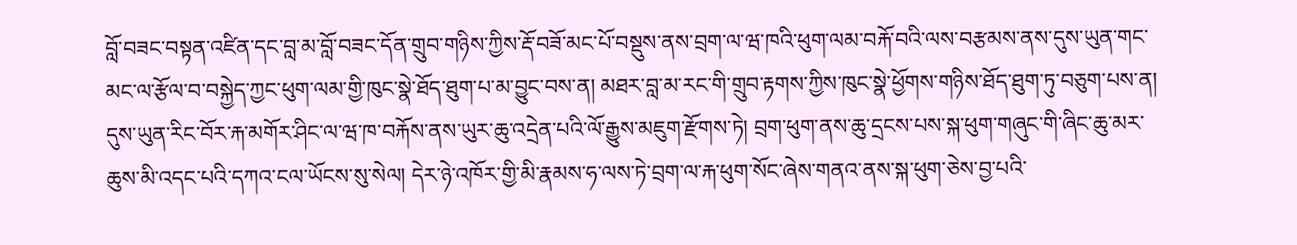བློ་བཟང་བསྟན་འཛིན་དང་བླ་མ་བློ་བཟང་དོན་གྲུབ་གཉིས་ཀྱིས་རྡོ་བཟོ་མང་པོ་བསྡུས་ནས་བྲག་ལ་ཝ་ཁའི་ཕུག་ལམ་བརྐོ་བའི་ལས་བརྩམས་ནས་དུས་ཡུན་གང་མང་ལ་རྩོལ་བ་བསྐྱེད་ཀྱང་ཕུག་ལམ་གྱི་ཁུང་སྣེ་ཐོད་ཐུག་པ་མ་བྱུང་བས་ན། མཐར་བླ་མ་རང་གི་གྲུབ་རྟགས་ཀྱིས་ཁུང་སྣེ་ཕྱོགས་གཉིས་ཐོད་ཐུག་ཏུ་བཅུག་པས་ན། དུས་ཡུན་རིང་བོར་རྐ་མགོར་ཤིང་ལ་ཝ་ཁ་བརྐོས་ནས་ཡུར་ཆུ་འདྲེན་པའི་ལོ་རྒྱུས་མཇུག་རྫོགས་ཏེ། བྲག་ཕུག་ནས་ཆུ་དྲངས་པས་སྐ་ཕུག་གཞུང་གི་ཞིང་ཆུ་མར་ཆུས་མི་འདང་པའི་དཀའ་ངལ་ཡོངས་སུ་སེལ། དེར་ཉེ་འཁོར་གྱི་མི་རྣམས་ཧ་ལས་ཏེ་བྲག་ལ་རྐ་ཕུག་སོང་ཞེས་གནའ་ནས་སྐ་ཕུག་ཅེས་བྱ་པའི་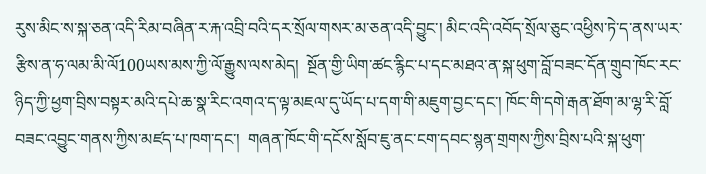རུས་མིང་ས་སྐ་ཅན་འདི་རིམ་བཞིན་ར་རྐ་འབྲི་བའི་དར་སྲོལ་གསར་མ་ཅན་འདི་བྱུང་། མིང་འདི་འབོད་སྲོལ་ཅུང་འཕྱིས་ཏེ་ད་ནས་ཡར་རྩིས་ན་ཧ་ལམ་མི་ལོ100ཡས་མས་ཀྱི་ལོ་རྒྱུས་ལས་མེད།  སྔོན་གྱི་ཡིག་ཚང་རྙིང་པ་དང་མཐའ་ན་སྐ་ཕུག་བློ་བཟང་དོན་གྲུབ་ཁོང་རང་ཉིད་ཀྱི་ཕྱག་བྲིས་བསྟར་མའི་དཔེ་ཆ་སྣ་རིང་འགའ་ད་ལྟ་མཇལ་དུ་ཡོད་པ་དག་གི་མཇུག་བྱང་དང་། ཁོང་གི་དགེ་རྒན་ཐོག་མ་ལྷ་རི་བློ་བཟང་འབྱུང་གནས་ཀྱིས་མཛད་པ་ཁག་དང་།  གཞན་ཁོང་གི་དངོས་སློབ་ཇུ་ནང་ངག་དབང་སྙན་གྲགས་ཀྱིས་བྲིས་པའི་སྐ་ཕུག་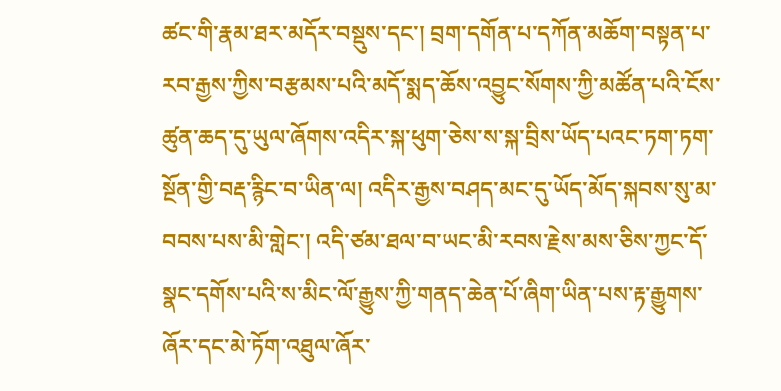ཚང་གི་རྣམ་ཐར་མདོར་བསྡུས་དང་། བྲག་དགོན་པ་དཀོན་མཆོག་བསྟན་པ་རབ་རྒྱས་ཀྱིས་བརྩམས་པའི་མདོ་སྨད་ཆོས་འབྱུང་སོགས་ཀྱི་མཚོན་པའི་ངོས་ཚུན་ཆད་དུ་ཡུལ་ཞོགས་འདིར་སྐ་ཕུག་ཅེས་ས་སྐ་བྲིས་ཡོད་པའང་ཏག་ཏག་སྔོན་གྱི་བརྡ་རྙིང་བ་ཡིན་ལ། འདིར་རྒྱས་བཤད་མང་དུ་ཡོད་མོད་སྐབས་སུ་མ་བབས་པས་མི་གླེང་། འདི་ཙམ་ཐལ་བ་ཡང་མི་རབས་རྗེས་མས་ཅིས་ཀྱང་དོ་སྣང་དགོས་པའི་ས་མིང་ལོ་རྒྱུས་ཀྱི་གནད་ཆེན་པོ་ཞིག་ཡིན་པས་རྟ་རྒྱུགས་ཞོར་དང་མེ་ཏོག་འཐུལ་ཞོར་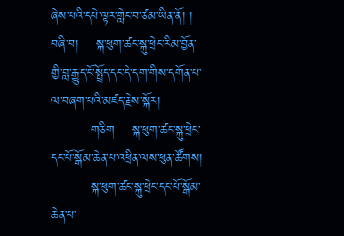ཞེས་པའི་དཔེ་ལྟར་གླེང་བ་ཙམ་ཡིན་ནོ། །
བཞི་བ།    སྐ་ཕུག་ཚང་སྐུ་ཕྲེང་རིམ་བྱོན་གྱི་བླ་རྒྱུད་ངོ་སྤྲོད་དང་དེ་དག་གིས་དགོན་པ་ལ་བཞག་པའི་མཛད་རྗེས་སྐོར།
         གཅིག    སྐ་ཕུག་ཚང་སྐུ་ཕྲེང་དང་པོ་སྒོམ་ཆེན་པ་འཕྲིན་ལས་ཕུན་ཚོགས།
         སྐ་ཕུག་ཚང་སྐུ་ཕྲེང་དང་པོ་སྒོམ་ཆེན་པ་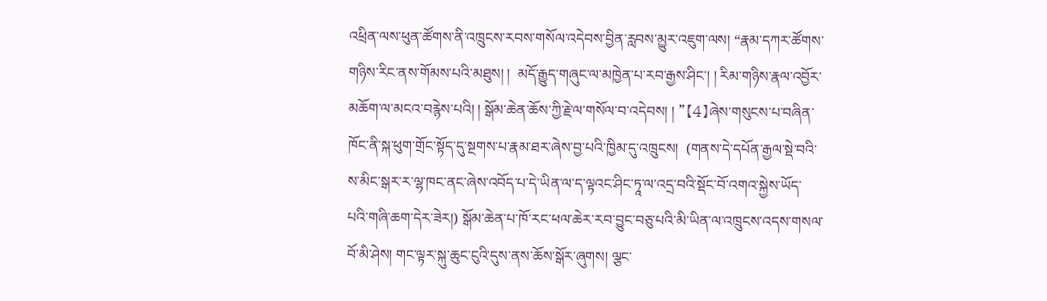འཕྲིན་ལས་ཕུན་ཚོགས་ནི་འཁྲུངས་རབས་གསོལ་འདེབས་བྱིན་རླབས་མྱུར་འཇུག་ལས། “རྣམ་དཀར་ཚོགས་གཉིས་རིང་ནས་གོམས་པའི་མཐུས། །  མདོ་རྒྱུད་གཞུང་ལ་མཁྱེན་པ་རབ་རྒྱས་ཤིང་། ། རིམ་གཉིས་རྣལ་འབྱོར་མཆོག་ལ་མངའ་བརྙེས་པའི། ། སྒོམ་ཆེན་ཆོས་ཀྱི་རྗེ་ལ་གསོལ་བ་འདེབས། ། ”【4】ཞེས་གསུངས་པ་བཞིན་ཁོང་ནི་སྐ་ཕུག་གྲོང་སྟོད་དུ་སྔགས་པ་རྣམ་ཐར་ཞེས་བྱ་པའི་ཁྱིམ་དུ་འཁྲུངས།  (གནས་དེ་དཔོན་རྒྱལ་སྡེ་བའི་ས་མིང་སྒར་ར་ལྷ་ཁང་ནང་ཞེས་འབོད་པ་དེ་ཡིན་ལ་ད་ལྟའང་ཤིང་ཏཱ་ལ་འདྲ་བའི་སྡོང་བོ་འགའ་སྐྱེས་ཡོད་པའི་གཞི་ཆག་དེར་ཟེར།) སྒོམ་ཆེན་པ་ཁོ་རང་ཕལ་ཆེར་རབ་བྱུང་བཅུ་པའི་མི་ཡིན་ལ་འཁྲུངས་འདས་གསལ་བོ་མི་ཤེས། གང་ལྟར་སྐུ་ཆུང་ངུའི་དུས་ནས་ཆོས་སྒོར་ཞུགས། ལྕང་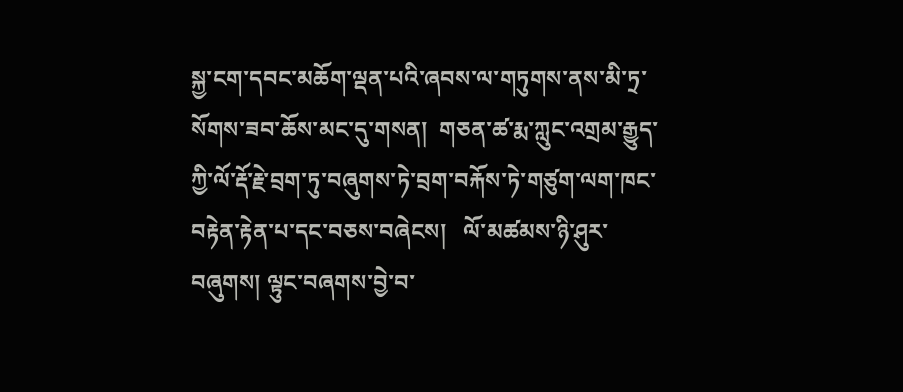སྐྱ་ངག་དབང་མཆོག་ལྡན་པའི་ཞབས་ལ་གཏུགས་ནས་མི་ཏྲ་སོགས་ཟབ་ཆོས་མང་དུ་གསན།  གཅན་ཚ་རྨ་ཀླུང་འགྲམ་རྒྱུད་ཀྱི་ལོ་རྡོ་རྗེ་བྲག་ཏུ་བཞུགས་ཏེ་བྲག་བརྐོས་ཏེ་གཙུག་ལག་ཁང་བརྟེན་རྟེན་པ་དང་བཅས་བཞེངས།   ལོ་མཚམས་ཉི་ཤུར་བཞུགས། ལྟུང་བཞགས་བྱེ་བ་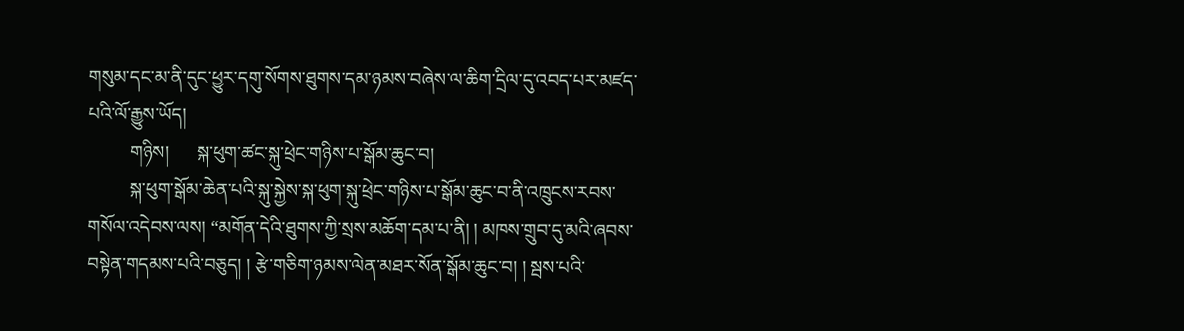གསུམ་དང་མ་ནི་དུང་ཕྱུར་དགུ་སོགས་ཐུགས་དམ་ཉམས་བཞེས་ལ་ཆིག་དྲིལ་དུ་འབད་པར་མཛད་པའི་ལོ་རྒྱུས་ཡོད།
         གཉིས།      སྐ་ཕུག་ཚང་སྐུ་ཕྲེང་གཉིས་པ་སྒོམ་ཆུང་བ།
         སྐ་ཕུག་སྒོམ་ཆེན་པའི་སྐུ་སྐྱེས་སྐ་ཕུག་སྐུ་ཕྲེང་གཉིས་པ་སྒོམ་ཆུང་བ་ནི་འཁྲུངས་རབས་གསོལ་འདེབས་ལས། “མགོན་དེའི་ཐུགས་ཀྱི་སྲས་མཆོག་དམ་པ་ནི། ། མཁས་གྲུབ་དུ་མའི་ཞབས་བསྟེན་གདམས་པའི་བཅུད། ། རྩེ་གཅིག་ཉམས་ལེན་མཐར་སོན་སྒོམ་ཆུང་བ། ། སྦས་པའི་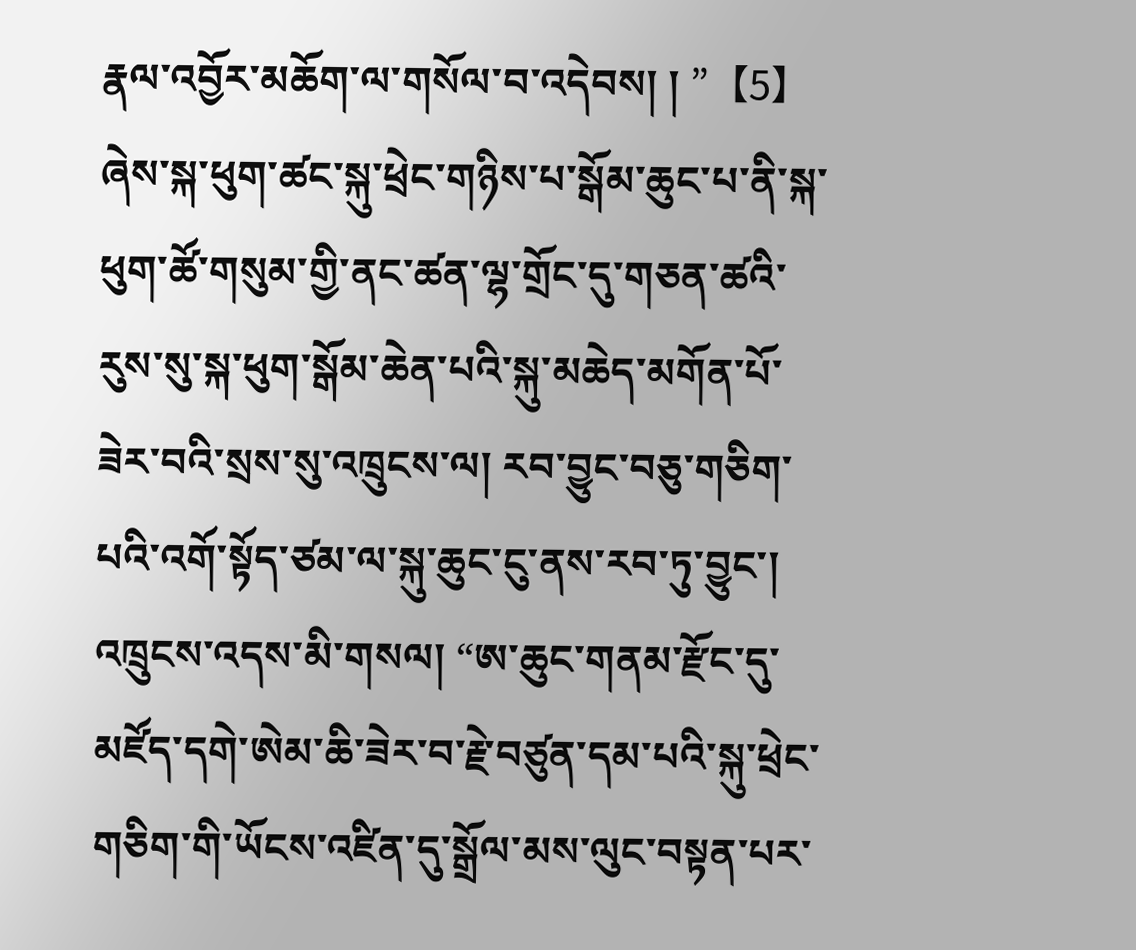རྣལ་འབྱོར་མཆོག་ལ་གསོལ་བ་འདེབས། ། ”【5】 ཞེས་སྐ་ཕུག་ཚང་སྐུ་ཕྲེང་གཉིས་པ་སྒོམ་ཆུང་པ་ནི་སྐ་ཕུག་ཚོ་གསུམ་གྱི་ནང་ཚན་ལྷ་གྲོང་དུ་གཅན་ཚའི་རུས་སུ་སྐ་ཕུག་སྒོམ་ཆེན་པའི་སྐུ་མཆེད་མགོན་པོ་ཟེར་བའི་སྲས་སུ་འཁྲུངས་ལ། རབ་བྱུང་བཅུ་གཅིག་པའི་འགོ་སྟོད་ཙམ་ལ་སྐུ་ཆུང་ངུ་ནས་རབ་ཏུ་བྱུང་། འཁྲུངས་འདས་མི་གསལ། “ཨ་ཆུང་གནམ་རྫོང་དུ་མཛོད་དགེ་ཨེམ་ཆི་ཟེར་བ་རྗེ་བཙུན་དམ་པའི་སྐུ་ཕྲེང་གཅིག་གི་ཡོངས་འཛིན་དུ་སྒྲོལ་མས་ལུང་བསྟན་པར་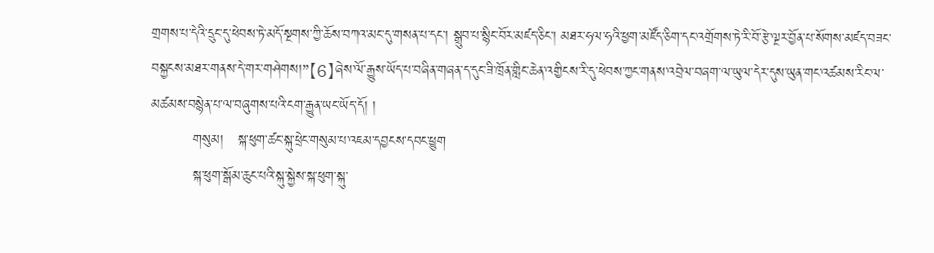གྲགས་པ་དེའི་དྲུང་དུ་ཕེབས་ཏེ་མདོ་སྔགས་ཀྱི་ཆོས་བཀའ་མང་དུ་གསན་པ་དང་། སྒྲུབ་པ་སྙིང་བོར་མཛད་ཅིང་། མཐར་ཧལ་ཧའི་ཕྱག་མཛོད་ཅིག་དང་འགྲོགས་ཏེ་རི་བོ་རྩེ་ལྔར་བྱོན་པ་སོགས་མཛད་བཟང་བསྐྱངས་མཐར་གནས་དེ་གར་གཤེགས།”【6】ཞེས་ལོ་རྒྱུས་ཡོད་པ་བཞིན་གཞན་ད་དུང་ཟི་ཁྲོན་གླིང་ཆེན་འགྱིངས་རི་དུ་ཕེབས་ཀྱང་གནས་འབྲེལ་བཞག་ལ་ཡུལ་དེར་དུས་ཡུན་གང་འཚམས་རིང་ལ་མཚམས་བསྙེན་པ་ལ་བཞུགས་པའི་ངག་རྒྱུན་ཡང་ཡོད་དོ། །
         གསུམ།   སྐ་ཕུག་ཚང་སྐུ་ཕྲེང་གསུམ་པ་འཇམ་དབྱངས་དབང་ཕྱུག
         སྐ་ཕུག་སྒོམ་ཆུང་པའི་སྐུ་སྐྱེས་སྐ་ཕུག་སྐུ་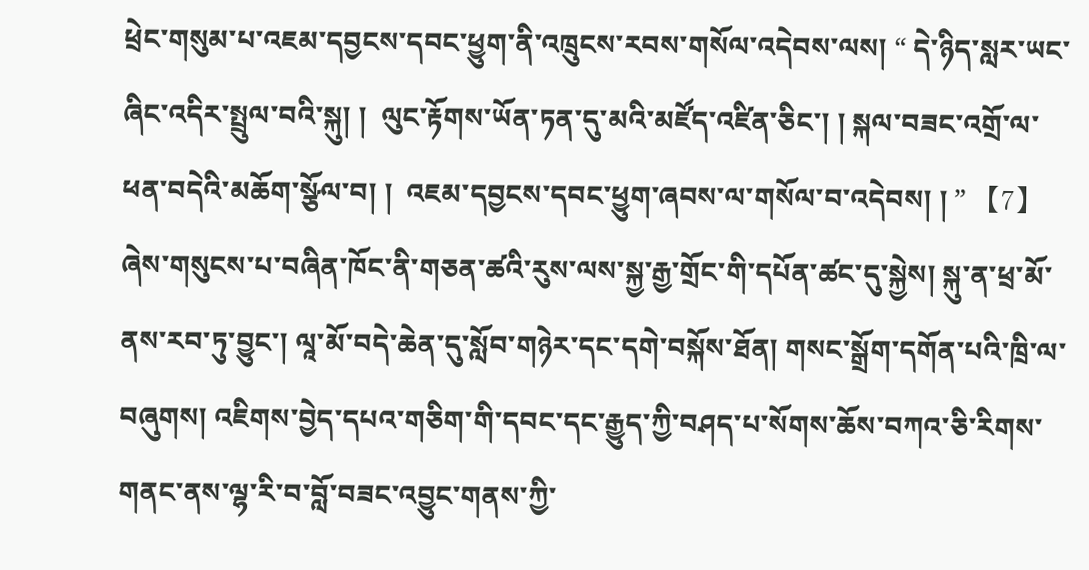ཕྲེང་གསུམ་པ་འཇམ་དབྱངས་དབང་ཕྱུག་ནི་འཁྲུངས་རབས་གསོལ་འདེབས་ལས། “ དེ་ཉིད་སླར་ཡང་ཞིང་འདིར་སྤྲུལ་བའི་སྐུ། །  ལུང་རྟོགས་ཡོན་ཏན་དུ་མའི་མཛོད་འཛིན་ཅིང་། ། སྐལ་བཟང་འགྲོ་ལ་ཕན་བདེའི་མཆོག་སྩོལ་བ། །  འཇམ་དབྱངས་དབང་ཕྱུག་ཞབས་ལ་གསོལ་བ་འདེབས། ། ” 【7】 ཞེས་གསུངས་པ་བཞིན་ཁོང་ནི་གཅན་ཚའི་རུས་ལས་སྐྱ་རྒྱ་གྲོང་གི་དཔོན་ཚང་དུ་སྐྱེས། སྐུ་ན་ཕྲ་མོ་ནས་རབ་ཏུ་བྱུང་། ལཱ་མོ་བདེ་ཆེན་དུ་སློབ་གཉེར་དང་དགེ་བསྐོས་ཐོན། གསང་སྒྲོག་དགོན་པའི་ཁྲི་ལ་བཞུགས། འཇིགས་བྱེད་དཔའ་གཅིག་གི་དབང་དང་རྒྱུད་ཀྱི་བཤད་པ་སོགས་ཆོས་བཀའ་ཅི་རིགས་གནང་ནས་ལྷ་རི་བ་བློ་བཟང་འབྱུང་གནས་ཀྱི་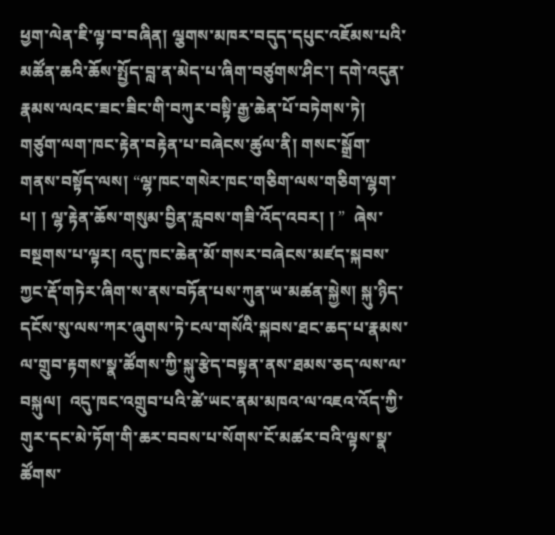ཕྱག་ལེན་ཇི་ལྟ་བ་བཞིན། ལྕགས་མཁར་བདུད་དཔུང་འཇོམས་པའི་མཚོན་ཆའི་ཆོས་སྤྱོད་བླ་ན་མེད་པ་ཞིག་བཙུགས་ཤིང་། དགེ་འདུན་རྣམས་ལའང་ཟང་ཟིང་གི་བཀུར་བསྟི་རྒྱ་ཆེན་པོ་བཏེགས་ཏེ། གཙུག་ལག་ཁང་རྟེན་བརྟེན་པ་བཞེངས་ཚུལ་ནི། གསང་སྒྲོག་གནས་བསྟོད་ལས། “ལྷ་ཁང་གསེར་ཁང་གཅིག་ལས་གཅིག་ལྷག་པ། ། ལྷ་རྟེན་ཆོས་གསུམ་བྱིན་རླབས་གཟི་འོད་འབར། ། ”  ཞེས་བསྔགས་པ་ལྟར། འདུ་ཁང་ཆེན་མོ་གསར་བཞེངས་མཛད་སྐབས་ཀྱང་རྡོ་གཏེར་ཞིག་ས་ནས་བཏོན་པས་ཀུན་ཡ་མཚན་སྐྱེས། སྐུ་ཉིད་དངོས་སུ་ལས་ཀར་ཞུགས་ཏེ་ངལ་གསོའི་སྐབས་ཐང་ཆད་པ་རྣམས་ལ་གྲུབ་རྟགས་སྣ་ཚོགས་ཀྱི་སྐུ་རྩེད་བསྟན་ནས་ཐམས་ཅད་ལས་ལ་བསྐུལ།  འདུ་ཁང་འགྲུབ་པའི་ཚེ་ཡང་ནམ་མཁའ་ལ་འཇའ་འོད་ཀྱི་གུར་དང་མེ་ཏོག་གི་ཆར་བབས་པ་སོགས་ངོ་མཚར་བའི་ལྟས་སྣ་ཚོགས་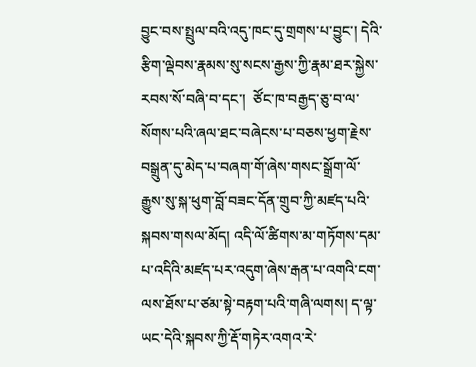བྱུང་བས་སྤྲུལ་བའི་འདུ་ཁང་དུ་གྲགས་པ་བྱུང་། དེའི་རྩིག་ལྡེབས་རྣམས་སུ་སངས་རྒྱས་ཀྱི་རྣམ་ཐར་སྐྱེས་རབས་སོ་བཞི་བ་དང་།  ཙོང་ཁ་བརྒྱད་ཅུ་བ་ལ་སོགས་པའི་ཞལ་ཐང་བཞེངས་པ་བཅས་ཕྱག་རྗེས་བསྒྲུན་དུ་མེད་པ་བཞག་གོ་ཞེས་གསང་སྒྲོག་ལོ་རྒྱུས་སུ་སྐ་ཕུག་བློ་བཟང་དོན་གྲུབ་ཀྱི་མཛད་པའི་སྐབས་གསལ་མོད། འདི་ལོ་ཚིགས་མ་གཏོགས་དམ་པ་འདིའི་མཛད་པར་འདུག་ཞེས་རྒན་པ་འགའི་ངག་ལས་ཐོས་པ་ཙམ་སྟེ་བརྟག་པའི་གཞི་ལགས། ད་ལྟ་ཡང་དེའི་སྐབས་ཀྱི་རྡོ་གཏེར་འགའ་རེ་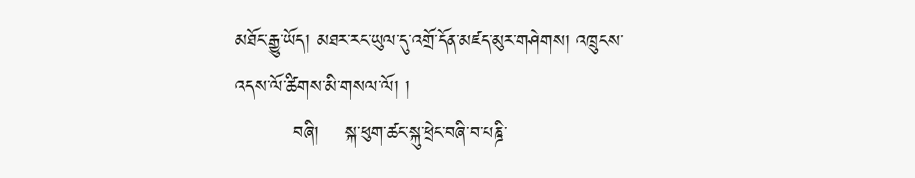མཐོང་རྒྱུ་ཡོད། མཐར་རང་ཡུལ་དུ་འགྲོ་དོན་མཛད་མུར་གཤེགས། འཁྲུངས་འདས་ལོ་ཚིགས་མི་གསལ་ལོ། །
         བཞི།    སྐ་ཕུག་ཚང་སྐུ་ཕྲེང་བཞི་བ་པཎྜི་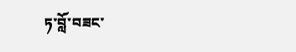ཏ་བློ་བཟང་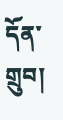དོན་གྲུབ།